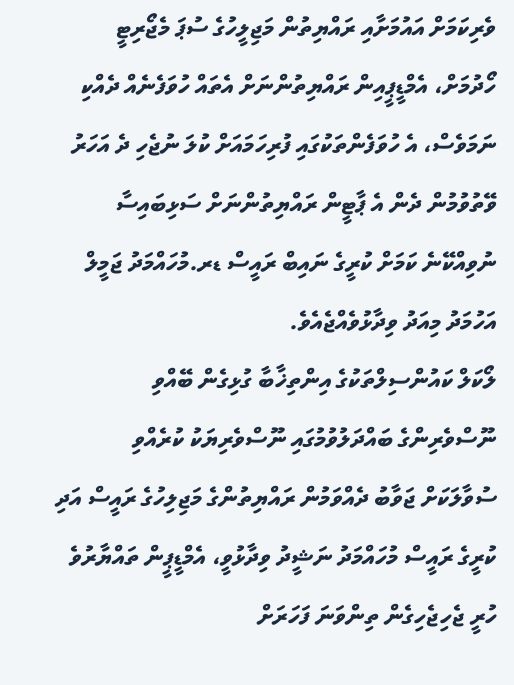ވެރިކަމަށް އައުމަށާއި ރައްޔިތުން މަޖިލީހުގެ ސުޕަ މެޖޯރިޓީ ހޯދުމަށް، އެމްޑީޕީއިން ރައްޔިތުންނަށް އެތައް ހުވަފެނެއް ދެއްކި ނަމަވެސް، އެ ހުވަފެންތަކުގައި ފުރިހަމައަށް ކުލަ ނުޖެހި ދެ އަހަރު ވޭތުވުމުން ދެން އެ ޕާޓީން ރައްޔިތުންނަށް ސަޅިބައިސާ ނުވިއްކޭނެ ކަމަށް ކުރީގެ ނައިބް ރައީސް ޑރ.މުހައްމަދު ޖަމީލް އަހުމަދު މިއަދު ވިދާޅުވެއްޖެއެވެ.
ލޯކަލް ކައުންސިލްތަކުގެ އިންތިޚާބާ ގުޅިގެން ބޭއްވި ނޫސްވެރިންގެ ބައްދަލުވުމުގައި ނޫސްވެރިޔަކު ކުރެއްވި ސުވާލަކަށް ޖަވާބު ދެއްވަމުން ރައްޔިތުންގެ މަޖިލިހުގެ ރައީސް އަދި ކުރީގެ ރައީސް މުހައްމަދު ނަޝީދު ވިދާޅުވީ، އެމްޑީޕީން ތައްޔާރުވެ ހުރީ ޖެހިޖެހިގެން ތިންވަނަ ފަހަރަށް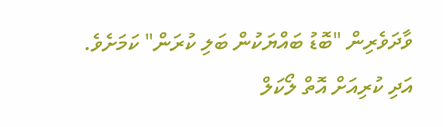ވާދަވެރިން "ބޮޑު ބައްޔަކުން ބަލި ކުރަން" ކަމަށެވެ. އަދި ކުރިއަށް އޮތް ލޯކަލް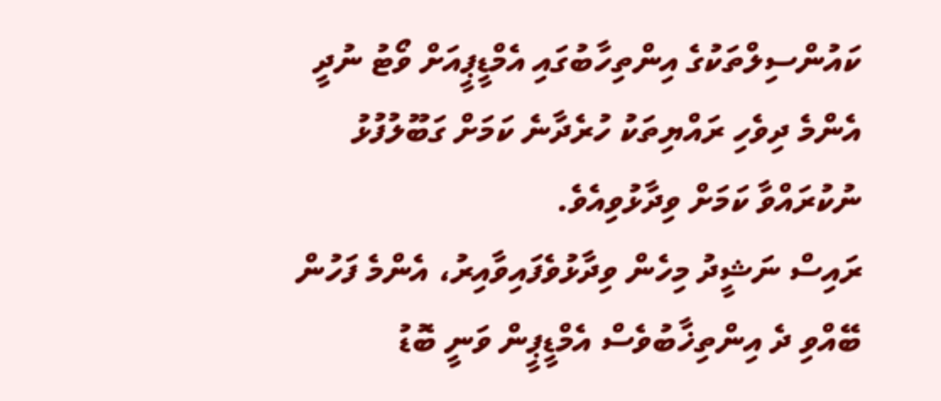ކައުންސިލްތަކުގެ އިންތިހާބުގައި އެމްޑީޕީއަށް ވޯޓު ނުދީ އެންމެ ދިވެހި ރައްޔިތަކު ހުރެދާނެ ކަމަށް ގަބޫލުފުޅު ނުކުރައްވާ ކަމަށް ވިދާޅުވިއެވެ.
ރައިސް ނަޝީދު މިހެން ވިދާޅުވެފައިވާއިރު، އެންމެ ފަހުން ބޭއްވި ދެ އިންތިޚާބުވެސް އެމްޑީޕީން ވަނީ ބޮޑު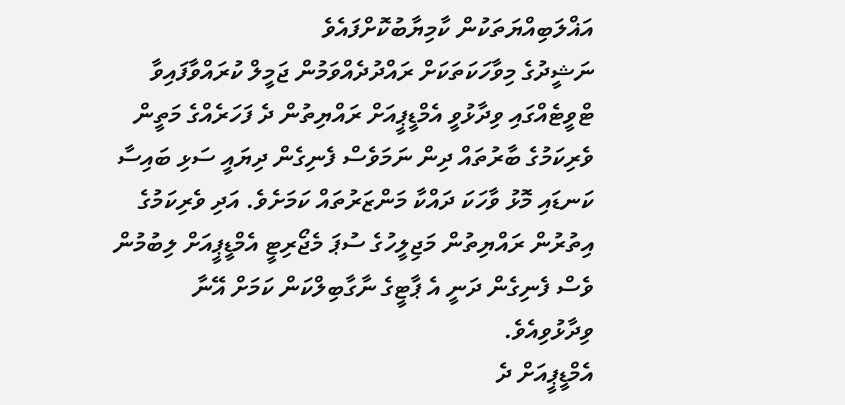އަޣްލަބިއްޔަތަކުން ކާމިޔާބުކޮށްފައެވެ
ނަޝީދުގެ މިވާހަކަތަކަށް ރައްދުދެއްވަމުން ޖަމީލް ކުރައްވާފައިވާ ޓްވީޓެއްގައި ވިދާޅުވީ އެމްޑީޕީއަށް ރައްޔިތުން ދެ ފަހަރެއްގެ މަތީން ވެރިކަމުގެ ބާރުތައް ދިން ނަމަވެސް ފެނިގެން ދިޔައީ ސަޅި ބައިސާ ކަނޑައި މޮޅު ވާހަކަ ދައްކާ މަންޒަރުތައް ކަމަށެވެ. އަދި ވެރިކަމުގެ އިތުރުން ރައްޔިތުން މަޖިލީހުގެ ސުޕަ މެޖޯރިޓީ އެމްޑީޕީއަށް ލިބުމުން ވެސް ފެނިގެން ދަނީ އެ ޕާޓީގެ ނާގާބިލްކަން ކަމަށް އޭނާ ވިދާޅުވިއެވެ.
އެމްޑީޕީއަށް ދެ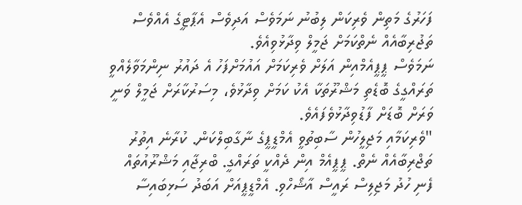ފަހަރުގެ މަތިން ވެރިކަން ލިބުނު ނަމަވެސް އަދިވެސް އެޕާޓީގެ އެއްވެސް ތަޖުރިބާއެއް ނެތްކަމަށް ޖަމީލް ވިދާޅުވިއެވެ.
ނަމަވެސް ޕީޕީއެމްއިން އަލަށް ވެރިކަމަށް އައުމަށްފަހު އެ ދައުރު ނިންމަވާލެއްވީ ތަރައްގީގެ ބޮޑެތި މަޝްރޫތަކާ އެކު ކަމަށް ވިދާޅުވެ، މިސަރުކާރަށް ޖަމީލް ވަނީ ވަރަށް ބޮޑަށް ފާޑުވިދާޅުވެފައެވެ.
"ވެރިކަމާއި މަޖިލީހުން ސާބިތުވީ އެމްޑީޕީގެ ނާގާބިލްކަން. ކުރާނެ އިތުރު ތަޖްރިބާއެއް ނެތް. ޕީޕީއެމް އިން ދެއްކީ ތަރައްގީ. ބްރިޖާއި މަޝްރޫއުތައް ފެނި ހުދު މަޖިލިސް ރައީސް އާޝޯހްވި. އެމްޑީޕީއަށް އަބަދު ސަޅިބައިސާ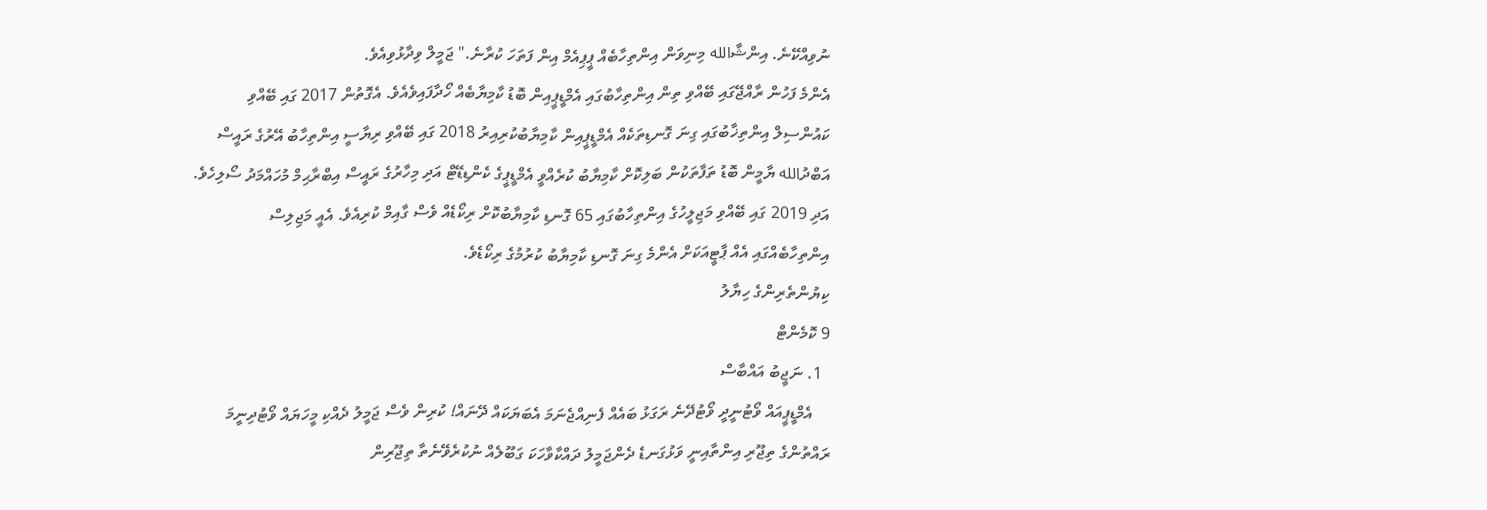ނުވިއްކޭނެ. އިންޝާالله މިނިވަން އިންތިހާބެއް ޕީޕިއެމް އިން ފަތަހަ ކުރާނެ." ޖަމީލް ވިދާޅުވިއެވެ.
އެންމެ ފަހުން ރާއްޖޭގައި ބޭއްވި ތިން އިންތިހާބުގައި އެމްޑީޕީއިން ބޮޑު ކާމިޔާބެއް ހޯދާފައިވެއެވެ. އެގޮތުން 2017 ގައި ބޭއްވި ކައުންސިލް އިންތިޚާބުގައި ގިނަ ގޮނޑިތަކެއް އެމްޑީޕީއިން ކާމިޔާބުކުރިއިރު 2018 ގައި ބޭއްވި ރިޔާސީ އިންތިހާބު އޭރުގެ ރައީސް އަބްދުالله ޔާމީން ބޮޑު ތަފާތަކުން ބަލިކޮށް ކާމިޔާބު ކުރެއްވީ އެމްޑީޕީގެ ކެންޑިޑޭޓް އަދި މިހާރުގެ ރައީސް އިބްރާޙިމް މުހައްމަދު ސޯލިހެވެ. އަދި 2019 ގައި ބޭއްވި މަޖިލީހުގެ އިންތިހާބުގައި 65 ގޮނޑި ކާމިޔާބުކޮށް ރިކޯޑެއް ވެސް ގާއިމް ކުރިއެވެ. އެއީ މަޖިލިސް އިންތިހާބެއްގައި އެއް ޕާޓީއަކަށް އެންމެ ގިނަ ގޮނޑި ކާމިޔާބު ކުރުމުގެ ރިކޯޑެވެ.
ކިޔުންތެރިންގެ ހިޔާލު
9 ކޮމެންޓް
  1. ނަޖީބު އައްބާސް
    އެމްޑީޕީއައް ވޯޓުނީދީ ވޯޓުދޭނެ ރަގަޅު ބައެއް ފެނިއްޖެނަމަ އެބަޔަކައް ދޭނައް! ކުރިން ވެސް ޖަމީލު ދެއްކި މީހަޔައް ވޯޓުދިނީމަ ރައްތުންގެ ތިޖޫރި އިންތާއިނީ ވަޅުގަނޑެ ދެންޖަމީލު ދައްކާވާހަކަ ގަބޫލެއް ނުކުރެވޭނެތާ ތިޖޫރިން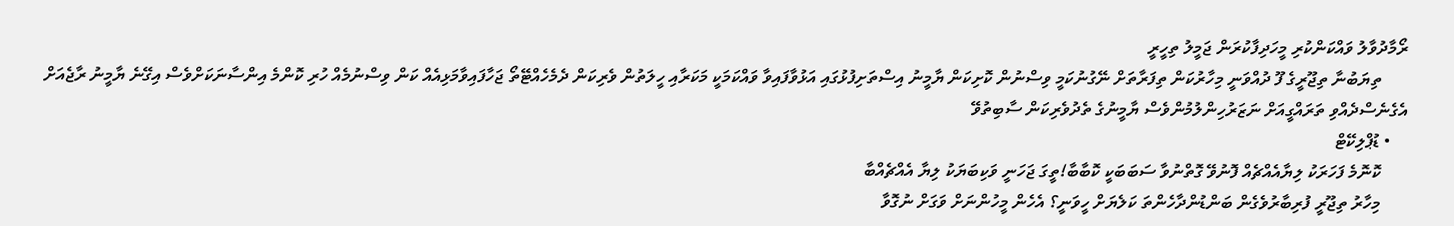ރޯމާދުވާލު ވައްކަންކުރި މީހަދިފާކުރަން ޖަމީލު ތިހީރީ
      ތިޔަބުނާ ތިޖޫރީގެ ފޫ ދުއްވަނީ މިހާރުކަން ތިފަރާތަށް ނޭގުނުކަމީ ވިސްނުން ކޮށިކަން ޔާމީނު އިސްތަށިފުޅުގައި އަޅުވާފައިވާ ވައްކަމަކީ މަކަރާއި ހީލަތުން ވެރިކަން ދެމެހެއްޓޭތޯ ޖަހާފައިވާމަޅިއެއް ކަން ވިސްނުމެއް ހުރި ކޮންމެ އިންސާނަކަށްވެސް އިގޭނެ ޔާމީނު ރާޖެއަށް އެގެނެސްދެއްވި ތަރައްގީއަށް ނަޒަރުހިންލުމުންވެސް ޔާމީނުގެ ތެދުވެރިކަން ސާބިތުވޭ
    • ޑުޕްލިކޭޓް
      ކޮނޮމެ ފަހަރަކު ލިޔާއެއްޗެއް ފޮނުވޭ ގޮތްނުވާ ސަބަބަކީ ކޮބާބާ!ތީގަ ޖަހަނީ ވަކިބަޔަކު ލިޔާ އެއްޗެއްބާ
      މިހާރު ތިޖޫރީ ފުރިބާރުވެގެން ބަންޑުންދާހެންތަ ކަލެޔަށް ހީވަނީ؟ އެހެން މީހުންނަށް ވަގަށް ނުގޮވާ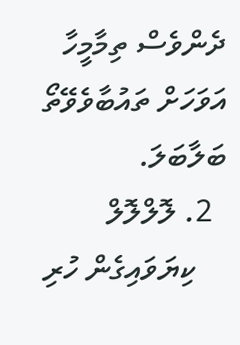ދެންވެސް ތިމާމީހާ އަވަހަށް ތައުބާވެވޭތޯ ބަލާބަލަ.
  2. ލޮލްލޮލް
    ކިޔަވައިގެން ހުރި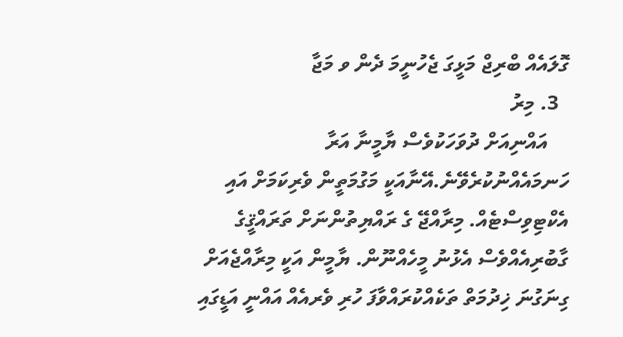ގޮލައެއް ބްރިޖް މަޅީގަ ޖެހުނީމަ ދެން ވ މަޖާ
  3. މިރު
    އައްނިއަށް ދުވަހަކުވެސް ޔާމީނާ އަރާ ހަނމައެއްނުކުރެވޭނެ.އޭނާއަކީ މަގުމަތީން ވެރިކަމަށް އައި އެކްޓިވިސްޓެއް. މިރާއްޖޭ ގެ ރައްޔިތުންނަށް ތަރައްޤީގެ ގާބުރިއެއްވެސް އެޅުނު މީހެއްނޫން. ޔާމީން އަކީ މިރާއްޖެއަށް ގިނަގުނަ ޚިދުމަތް ތަކެއްކުރައްވާފަ ހުރި ވެރއެއް އައްނީ އަޑީގައި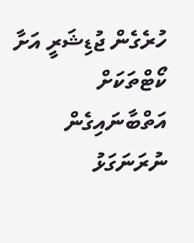ހުރެގެން ޖުޑިޝަރީ އަށާ ކޯޓްތަކަށް އަތްބާނައިގެން ނުރަނަގަޅު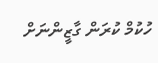ހުކުމް ކުރަން ގާޒީންނަށް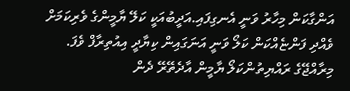އަންގާކަން މިހާރު ވަނީ އެނގިފައި.އަދީބުއަކީ ކަލޭ ޔާމީންގެ ވެރިކަމަށް ވެއްދި ފަންޏެއްކަން ކަލޯ ވަނީ އަނަގައިން ކިޔާދީ އިއުތިރާފް ވެފަ. މިރާއްޖޭގެ ރައްޔިތުންކަލޯ ޔާމީން އާދެތޭރޭ ދެން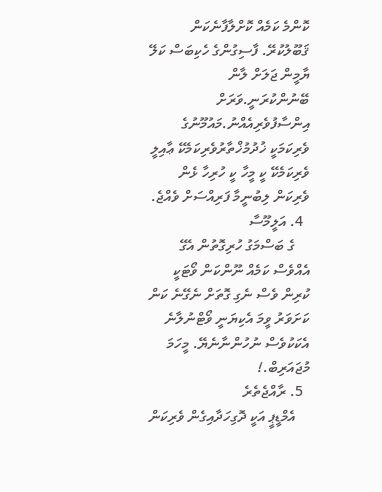ކޮންމެ ކަމެއް ކޮށްލާފާނެކަން ޤަބޫލުކުރޭ. ފާސިގުންގެ ހެކިބަސް ކަލޭ ޔާމީން ޖަލަށް ލާން ބޭނުންކުރަނީ.ވަރަށް އިންސާފުވެރިއެއްނު.މައުމޫނުގެ ވެރިކަމަކީ ޚުދުމުޚްތާރުވެރިކަމެކޭ ޢާއިލީ ވެރިކަމެކޭ ކީ މީހާ ކީ ހުރިހާ ޅެން ވެރިކަން ލިބުނީމާ ފަރިއްސަށް ވެއްޖެ.
  4. އަލީމޫސާ
    ގެ ބަސްމަގު ހުރިގޮތުން އެގޭ އެއްވެސް ކަމެއް ނޫންކަން ވޯޓަކީ ކުރިން ވެސް ނެގި ގޮތަށް ނެގޭނެ ކަން ކަށަވަރު ވީމަ އެކިޔަނީ ވޯޓްނުލާނެ އެކަކުވެސް ނުހުންނާނެޔޭ. މީހަމަ މުޖައަރިބް.!
  5. ރާއްޖެތެރެ
    އެމްޑީޕީ އަކީ ދޮގިހަދާއިގެން ވެރިކަން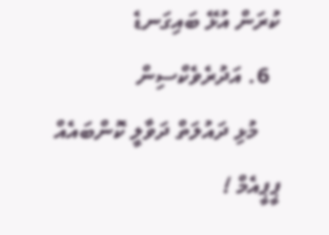ކުރަން އުޅޭ ބައިގަނޑެ
  6. އަދުރެވެކްސިން
    މުޅި ދައުލަތް ދަވާލީ ކޮންބައެއް ޕީޕީއެމް !